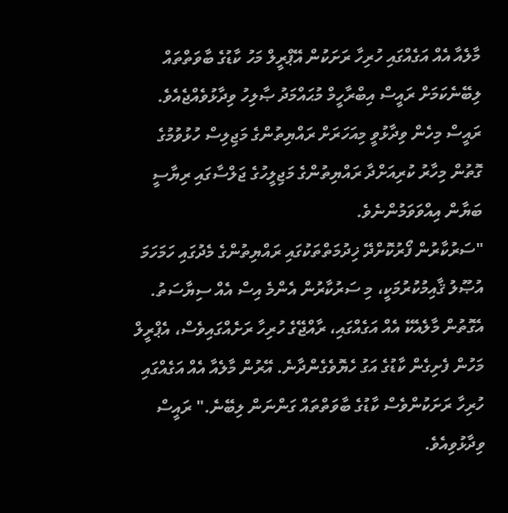މާލެއާ އެއް އަގެއްގައި ހުރިހާ ރަށަކުން އޭޕްރީލް މަހު ކާޑުގެ ބާވަތްތައް ލިބޭނެކަމަށް ރައީސް އިބްރާހީމް މުޙައްމަދު ޞާލިހު ވިދާޅުވެއްޖެއެވެ.
ރައީސް މިހެން ވިދާޅުވީ މިއަހަރަށް ރައްޔިތުންގެ މަޖިލިސް ހުޅުވުމުގެ ގޮތުން މިހާރު ކުރިއަށްދާ ރައްޔިތުންގެ މަޖިލީހުގެ ޖަލްސާގައި ރިޔާސީ ބަޔާން އިއްވަވަމުންނެވެ.
"ސަރުކާރުން ފޯރުކޮށްދޭ ޚިދުމަތްތަކުގައި ރައްޔިތުންގެ މެދުގައި ހަމަހަމަ އުޞޫލު ޤާއިމުކުރުމަކީ، މި ސަރުކާރުން އެންމެ އިސް އެއް ސިޔާސަތު. އެގޮތުން މާލެއެކޭ އެއް އަގެއްގައި، ރާއްޖޭގެ ހުރިހާ ރަށެއްގައިވެސް، އެޕްރީލް މަހުން ފެށިގެން ކާޑުގެ އަގު ހެޔޮވެގެންދާނެ. އޭރުން މާލެއާ އެއް އަގެއްގައި ހުރިހާ ރަށަކުންވެސް ކާޑުގެ ބާވަތްތައް ގަންނަން ލިބޭނެ." ރައީސް ވިދާޅުވިއެވެ.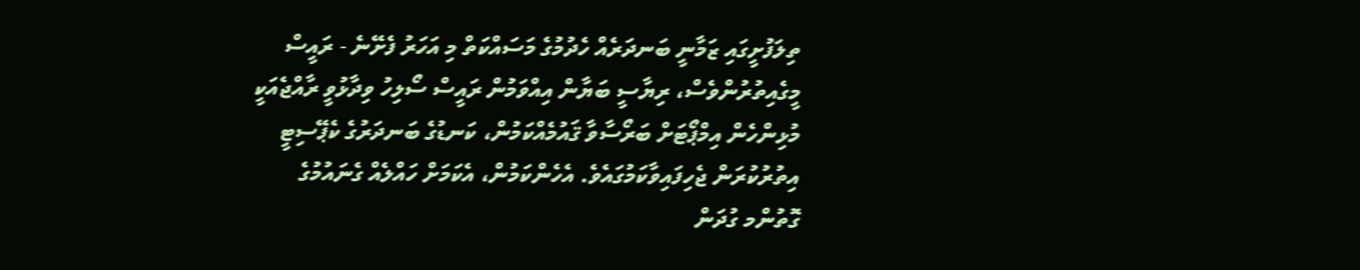ތިލަފުށީގައި ޒަމާނީ ބަނދަރެއް ހެދުމުގެ މަސައްކަތް މި އަހަރު ފެށޭނެ - ރައީސް
މީގެއިތުރުންވެސް، ރިޔާސީ ބަޔާން އިއްވަމުން ރައީސް ސޯލިހު ވިދާޅުވީ ރާއްޖެއަކީ މުޅިންހެން އިމްޕޯޓަށް ބަރޯސާވާ ޤައުމެއްކަމުން، ކަނޑުގެ ބަނދަރުގެ ކެޕޭސިޓީ އިތުރުކުރަން ޖެހިފައިވާކަމުގައެވެ. އެހެންކަމުން، އެކަމަށް ހައްލެއް ގެނައުމުގެ ގޮތުންމ ގުދަން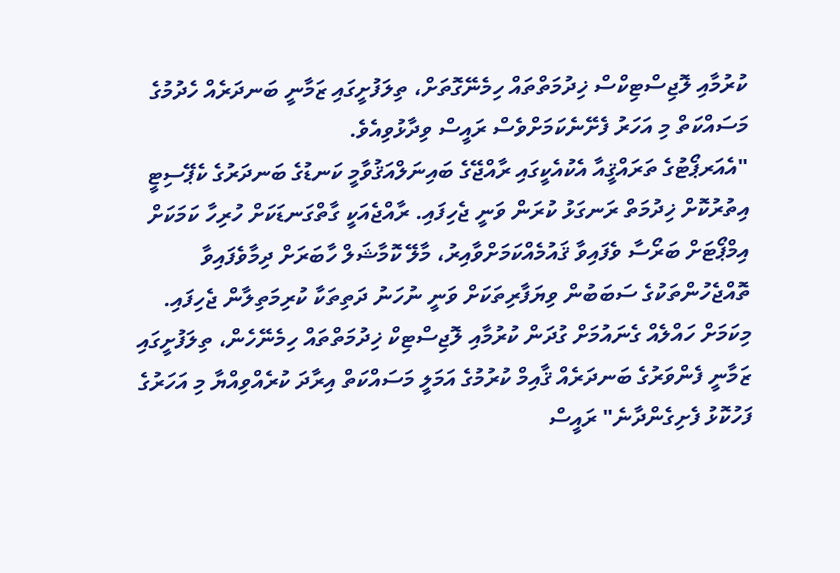ކުރުމާއި ލޮޖިސްޓިކްސް ޚިދުމަތްތައް ހިމެނޭގޮތަށް، ތިލަފުށީގައި ޒަމާނީ ބަނދަރެއް ހެދުމުގެ މަސައްކަތް މި އަހަރު ފެށޭނެކަމަށްވެސް ރައީސް ވިދާޅުވިއެވެ.
"އެއަރޕޯޓުގެ ތަރައްޤީއާ އެކުއެކީގައި ރާއްޖޭގެ ބައިނަލްއަޤުވާމީ ކަނޑުގެ ބަނދަރުގެ ކެޕޭސިޓީ އިތުރުކޮށް ޚިދުމަތް ރަނގަޅު ކުރަން ވަނީ ޖެހިފައި. ރާއްޖެއަކީ ގާތްގަނޑަކަށް ހުރިހާ ކަމަކަށް އިމްޕޯޓަށް ބަރޯސާ ވެފައިވާ ޤައުމެއްކަމަށްވާއިރު، މާލޭ ކޮމާޝަލް ހާބަރަށް ދިމާވެފައިވާ ތޮއްޖެހުންތަކުގެ ސަބަބުން ވިޔަފާރިތަކަށް ވަނީ ނުހަނު ދަތިތަކާ ކުރިމަތިލާން ޖެހިފައި. މިކަމަށް ހައްލެއް ގެނައުމަށް ގުދަން ކުރުމާއި ލޮޖިސްޓިކް ޚިދުމަތްތައް ހިމެނޭހެން، ތިލަފުށީގައި ޒަމާނީ ފެންވަރުގެ ބަނދަރެއް ޤާއިމް ކުރުމުގެ އަމަލީ މަސައްކަތް އިރާދަ ކުރެއްވިއްޔާ މި އަހަރުގެ ފަހުކޮޅު ފެށިގެންދާނެ" ރައީސް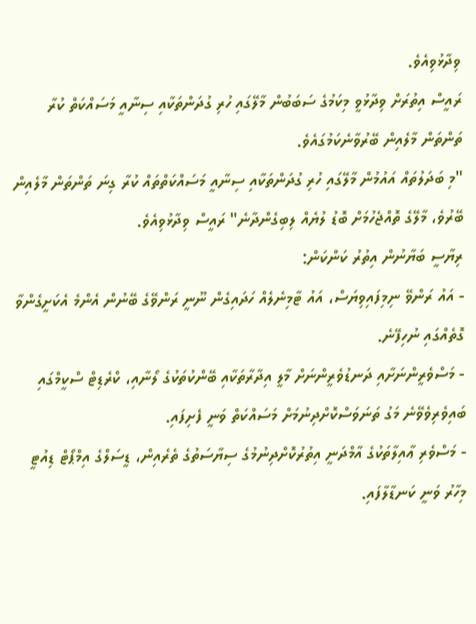ވިދާޅުވިއެވެ.
ރައީސް އިތުރަށް ވިދާޅުވީ މިކަމުގެ ސަބަބުން މާލޭގައި ހުރި ގުދަންތަކާއި ސިނާއީ މަސައްކަތް ކުރާ ތަންތަން މާލެއިން ބޭރުވާނެކަމުގައެވެ.
"މި ބަދަލުތައް އައުމުން މާލޭގައި ހުރި ގުދަންތަކާއި ސިނާއީ މަސައްކަތްތައް ކުރާ ގިނަ ތަންތަން މާލެއިން ބޭރުވެ، މާލޭގެ ތޮއްޖެހުމަށް ބޮޑު ލުޔެއް ލިބިގެންދާނެ" ރައީސް ވިދާޅުވިއެވެ.
ރިޔާސީ ބަޔާނުން އިތުރު ކަންކަން:
- އައު ރަންވޭ ނިމިފައިވިޔަސް، އައު ޓާމިނެލެއް ހަދައިގެން ނޫނީ ރަންވޭގެ ބޭނުން އެންމެ އެކަށީގެންވާ ގޮތެއްގައި ނުހިފޭނެ.
- މަސްވެރީންނަށާއި ދަނޑުވެރީންނަށް މާލީ އިދާރާތަކާއި ބޭންކުތަކުގެ ލޯނާއި، ކްރެޑިޓް ސްކީމްގައި ބައިވެރިވެވޭނެ މަގު ތަނަވަސްކޮށްދިނުމަށް މަސައްކަތް ވަނީ ފެށިފައި.
- މަސްވެރި ޢާއިލާތަކުގެ އާމްދަނީ އިތުރުކޮށްދިނުމުގެ ސިޔާސަތުގެ ތެރެއިން، ޑީސަލްގެ އިމްޕޯޓް ޑިއުޓީ މިހާރު ވަނީ ކަނޑާލާފައި.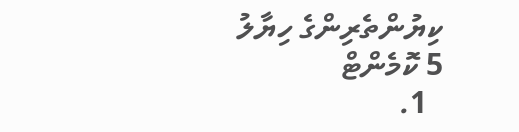ކިޔުންތެރިންގެ ހިޔާލު
5 ކޮމެންޓް
  1.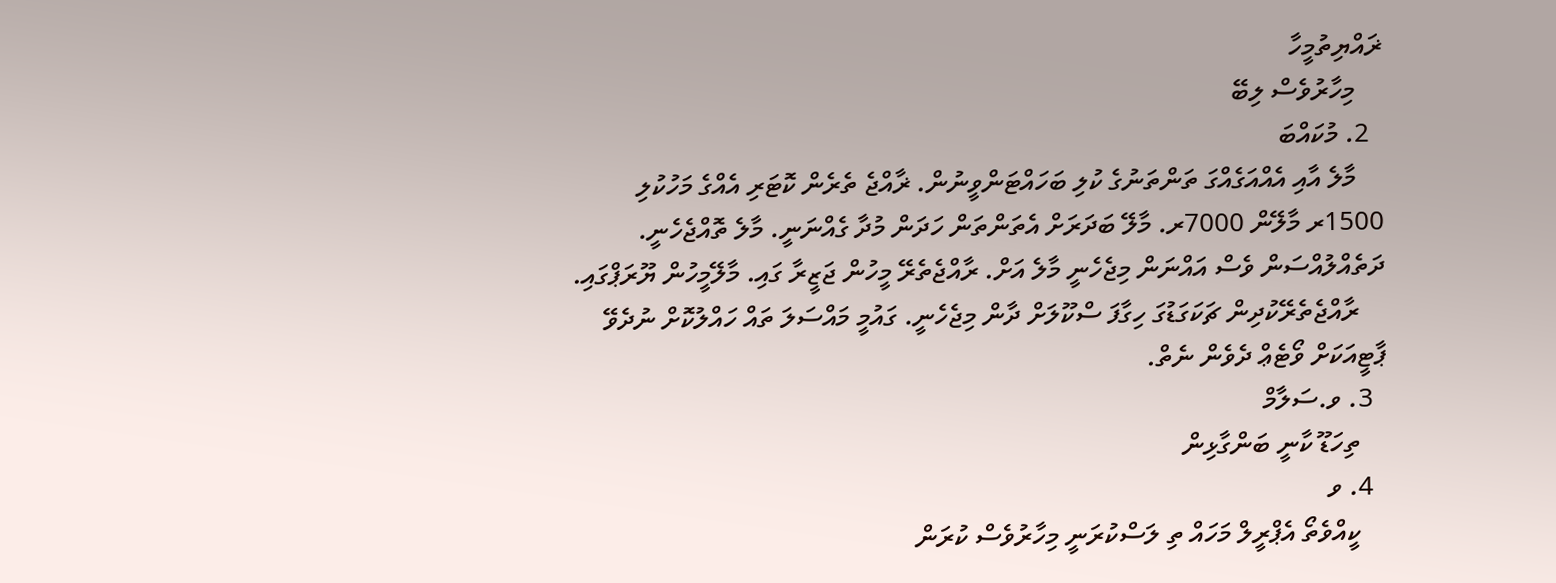ޜައްޔިތުމީހާ
    މިހާރުވެސް ލިބޭ
  2. މުކައްބަ
    މާލެ އާއި އެއްއަގެއްގަ ތަންތަނުގެ ކުލި ބަހައްޓަންވީނުން. ޜާއްޖެ ތެރެން ކޮޓަރި އެއްގެ މަހުކުލި 1500ރ މާލޭން 7000ރ. މާލޭ ބަދަރަށް އެތަންތަން ހަދަން މުދާ ގެއްނަނީ. މާލެ ތޮއްޖެހެނީ. ދަތެއްލުއްސަން ވެސް އައްނަން މިޖެހެނީ މާލެ އަށް. ރާއްޖެތެރޭ މީހުން ޖަޒީރާ ގައި. މާލޭމީހުން ޔޫރަޕްގައި.
    ރާއްޖެތެރޭކުދިން ޗަކަގަޑުގަ ހިގާފަ ސްކޫލަށް ދާން މިޖެހެނީ. ގައުމީ މައްސަލަ ތައް ހައްލުކޮށް ނުދެވޭ ޕާޓީއަކަށް ވޯޓެޢް ދެވެން ނެތް.
  3. ވ.ސަލާމް
    ތިހަޑޫ ކާނީ ބަންގާޅިން
  4. ވ
    ކީއްވެތޯ އެޕްރީލް މަހައް ތި ލަސްކުރަނީ މިހާރުވެސް ކުރަން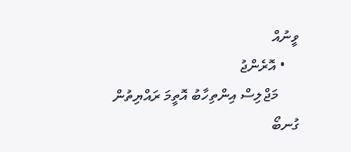ވީނުއް
    • އޮރެންޖު
      މަޖްލިސް އިންތިހާބު އޮތީމަ ރައްޔިތުން ގުނބޯ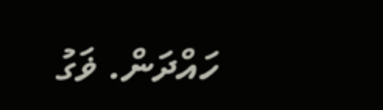ހައްދަން. ޥަގު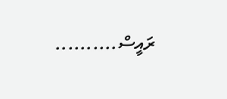ރައީސް..........